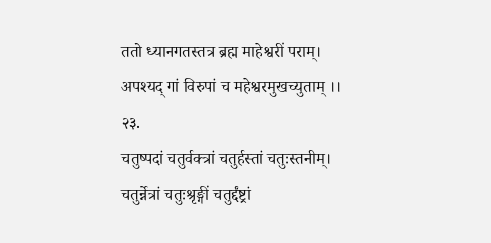ततो ध्यानगतस्तत्र ब्रह्म माहेश्वरीं पराम्। अपश्यद् गां विरुपां च महेश्वरमुखच्युताम् ।। २३.
चतुष्पदां चतुर्वक्त्रां चतुर्हस्तां चतुःस्तनीम्। चतुर्न्नेत्रां चतुःश्रृङ्गीं चतुर्द्दंष्ट्रां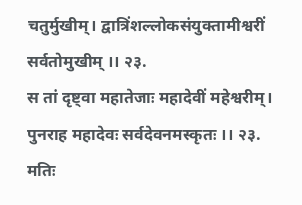चतुर्मुखीम्। द्वात्रिंशल्लोकसंयुक्तामीश्वरीं सर्वतोमुखीम् ।। २३.
स तां दृष्ट्वा महातेजाः महादेवीं महेश्वरीम्। पुनराह महादेवः सर्वदेवनमस्कृतः ।। २३.
मतिः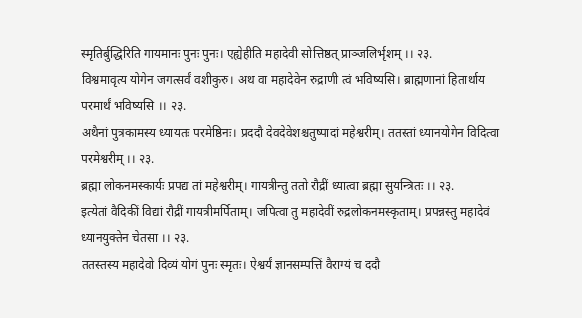स्मृतिर्बुद्धिरिति गायमानः पुनः पुनः। एह्येहीति महादेवी सोत्तिष्ठत् प्राञ्जलिर्भृशम् ।। २३.
विश्वमावृत्य योगेन जगत्सर्वं वशीकुरु। अथ वा महादेवेन रुद्राणी त्वं भविष्यसि। ब्राह्मणानां हितार्थाय परमार्थं भविष्यसि ।। २३.
अथैनां पुत्रकामस्य ध्यायतः परमेष्ठिनः। प्रददौ देवदेवेशश्चतुष्पादां महेश्वरीम्। ततस्तां ध्यानयोगेन विदित्वा परमेश्वरीम् ।। २३.
ब्रह्मा लोकनमस्कार्यः प्रपद्य तां महेश्वरीम्। गायत्रीन्तु ततो रौद्रीं ध्यात्वा ब्रह्मा सुयन्त्रितः ।। २३.
इत्येतां वैदिकीं विद्यां रौद्रीं गायत्रीमर्पिताम्। जपित्वा तु महादेवीं रुद्रलोकनमस्कृताम्। प्रपन्नस्तु महादेवं ध्यानयुक्तेन चेतसा ।। २३.
ततस्तस्य महादेवो दिव्यं योगं पुनः स्मृतः। ऐश्वर्यं ज्ञानसम्पत्तिं वैराग्यं च ददौ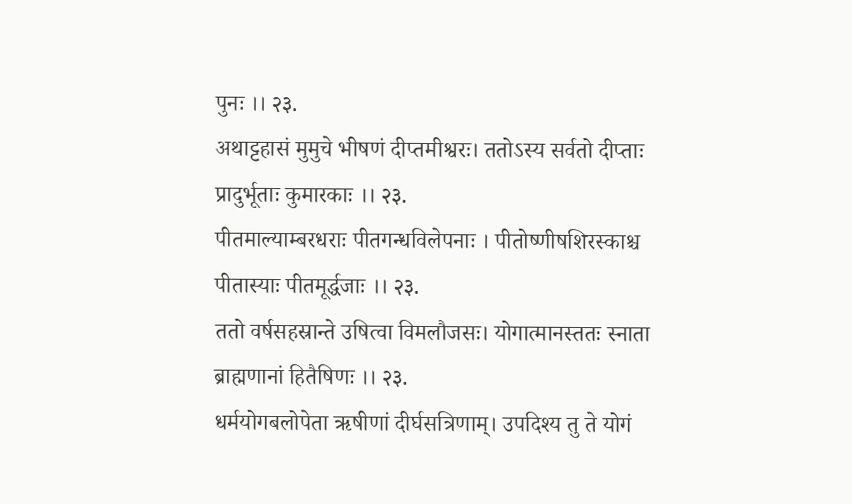पुनः ।। २३.
अथाट्टहासं मुमुचे भीषणं दीप्तमीश्वरः। ततोऽस्य सर्वतो दीप्ताः प्रादुर्भूताः कुमारकाः ।। २३.
पीतमाल्याम्बरधराः पीतगन्धविलेपनाः । पीतोष्णीषशिरस्काश्च पीतास्याः पीतमूर्द्धजाः ।। २३.
ततो वर्षसहस्रान्ते उषित्वा विमलौजसः। योगात्मानस्ततः स्नाता ब्राह्मणानां हितैषिणः ।। २३.
धर्मयोगबलोपेता ऋषीणां दीर्घसत्रिणाम्। उपदिश्य तु ते योगं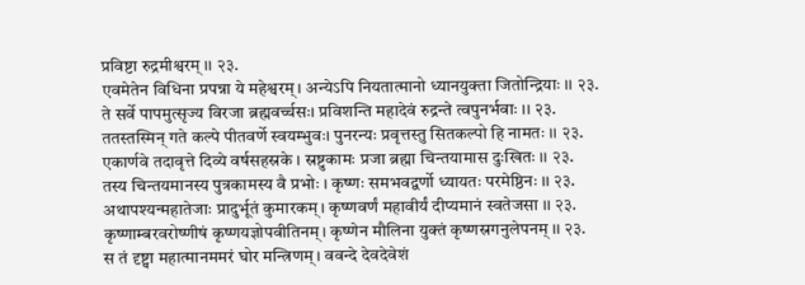प्रविष्टा रुद्रमीश्वरम् ।। २३.
एवमेतेन विधिना प्रपन्ना ये महेश्वरम्। अन्येऽपि नियतात्मानो ध्यानयुक्ता जितोन्द्रियाः ।। २३.
ते सर्वे पापमुत्सृज्य विरजा ब्रह्मवर्च्चसः। प्रविशन्ति महादेवं रुद्रन्ते त्वपुनर्भवाः ।। २३.
ततस्तस्मिन् गते कल्पे पीतवर्णे स्वयम्भुवः। पुनरन्यः प्रवृत्तस्तु सितकल्पो हि नामतः ।। २३.
एकार्णवे तदावृत्ते दिव्ये वर्षसहस्रके । स्रष्टुकामः प्रजा ब्रह्मा चिन्तयामास दुःखितः ।। २३.
तस्य चिन्तयमानस्य पुत्रकामस्य वै प्रभोः । कृष्णः समभवद्वर्णो ध्यायतः परमेष्ठिनः ।। २३.
अथापश्यन्महातेजाः प्रादुर्भूतं कुमारकम्। कृष्णवर्णं महावीर्यं दीप्यमानं स्वतेजसा ।। २३.
कृष्णाम्बरवरोष्णीषं कृष्णयज्ञोपवीतिनम्। कृष्णेन मौलिना युक्तं कृष्णस्रगनुलेपनम् ।। २३.
स तं दृष्ट्वा महात्मानममरं घोर मन्त्रिणम्। ववन्दे देवदेवेशं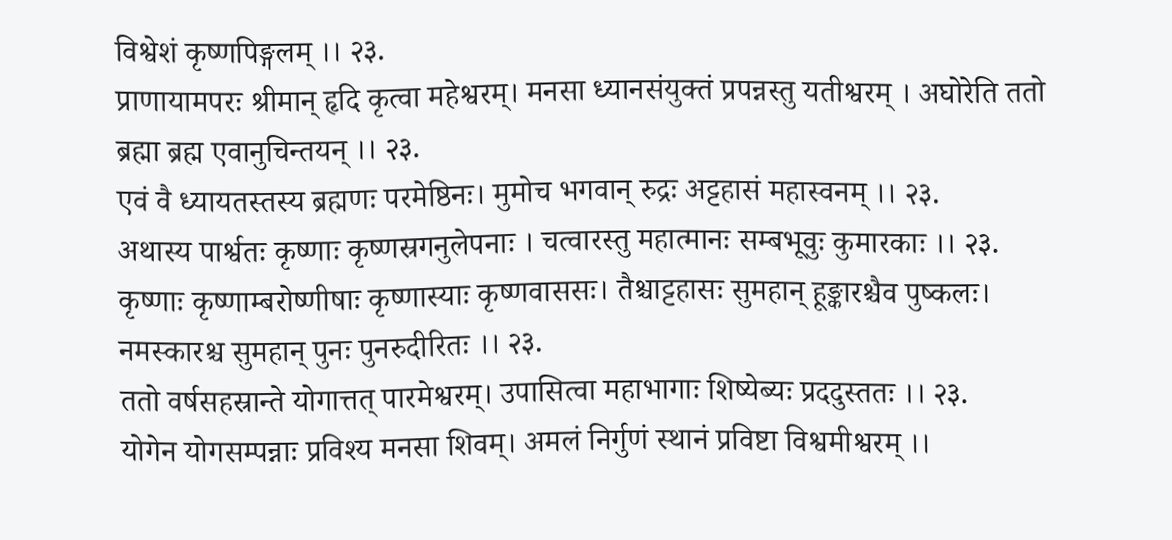विश्वेशं कृष्णपिङ्गलम् ।। २३.
प्राणायामपरः श्रीमान् हृदि कृत्वा महेश्वरम्। मनसा ध्यानसंयुक्तं प्रपन्नस्तु यतीश्वरम् । अघोरेति ततो ब्रह्मा ब्रह्म एवानुचिन्तयन् ।। २३.
एवं वै ध्यायतस्तस्य ब्रह्मणः परमेष्ठिनः। मुमोच भगवान् रुद्रः अट्टहासं महास्वनम् ।। २३.
अथास्य पार्श्वतः कृष्णाः कृष्णस्रगनुलेपनाः । चत्वारस्तु महात्मानः सम्बभूवुः कुमारकाः ।। २३.
कृष्णाः कृष्णाम्बरोष्णीषाः कृष्णास्याः कृष्णवाससः। तैश्चाट्टहासः सुमहान् हूङ्कारश्चैव पुष्कलः। नमस्कारश्च सुमहान् पुनः पुनरुदीरितः ।। २३.
ततो वर्षसहस्रान्ते योगात्तत् पारमेश्वरम्। उपासित्वा महाभागाः शिष्येब्यः प्रददुस्ततः ।। २३.
योगेन योगसम्पन्नाः प्रविश्य मनसा शिवम्। अमलं निर्गुणं स्थानं प्रविष्टा विश्वमीश्वरम् ।।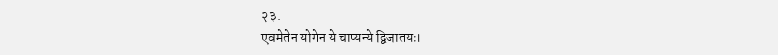२३.
एवमेतेन योगेन ये चाप्यन्ये द्विजातयः।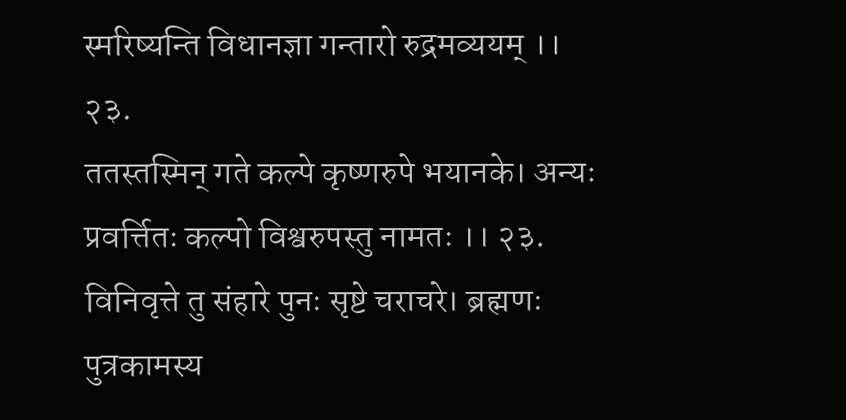स्मरिष्यन्ति विधानज्ञा गन्तारो रुद्रमव्ययम् ।। २३.
ततस्तस्मिन् गते कल्पे कृष्णरुपे भयानके। अन्यः प्रवर्त्तितः कल्पो विश्वरुपस्तु नामतः ।। २३.
विनिवृत्ते तु संहारे पुनः सृष्टे चराचरे। ब्रह्मणः पुत्रकामस्य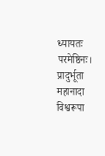ध्यायतः परमेष्ठिनः। प्रादुर्भूता महानादा विश्वरूपा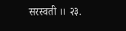सरस्वती ।। २३.